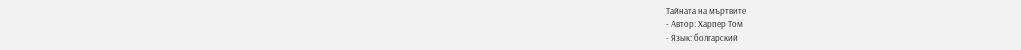Тайната на мъртвите
- Автор: Харпер Том
- Язык: болгарский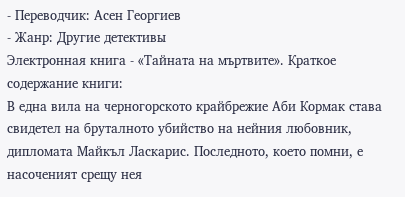- Переводчик: Асен Георгиев
- Жанр: Другие детективы
Электронная книга - «Тайната на мъртвите». Краткое содержание книги:
В една вила на черногорското крайбрежие Аби Кормак става свидетел на бруталното убийство на нейния любовник, дипломата Майкъл Ласкарис. Последното, което помни, е насоченият срещу нея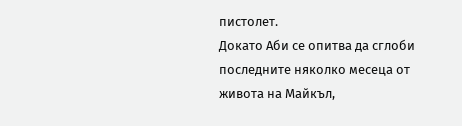пистолет.
Докато Аби се опитва да сглоби последните няколко месеца от живота на Майкъл,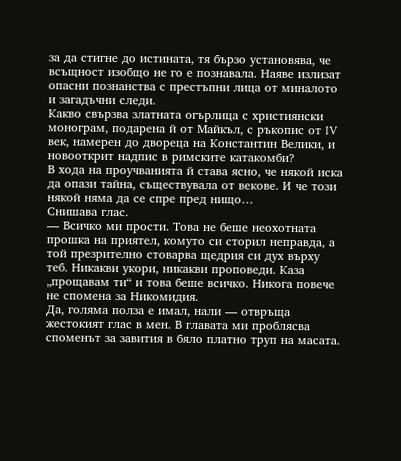за да стигне до истината, тя бързо установява, че всъщност изобщо не го е познавала. Наяве излизат опасни познанства с престъпни лица от миналото и загадъчни следи.
Какво свързва златната огърлица с християнски монограм, подарена й от Майкъл, с ръкопис от IV век, намерен до двореца на Константин Велики, и новооткрит надпис в римските катакомби?
В хода на проучванията й става ясно, че някой иска да опази тайна, съществувала от векове. И че този някой няма да се спре пред нищо…
Снишава глас.
— Всичко ми прости. Това не беше неохотната прошка на приятел, комуто си сторил неправда, а той презрително стоварва щедрия си дух върху теб. Никакви укори, никакви проповеди. Каза „прощавам ти“ и това беше всичко. Никога повече не спомена за Никомидия.
Да, голяма полза е имал, нали — отвръща жестокият глас в мен. В главата ми проблясва споменът за завития в бяло платно труп на масата.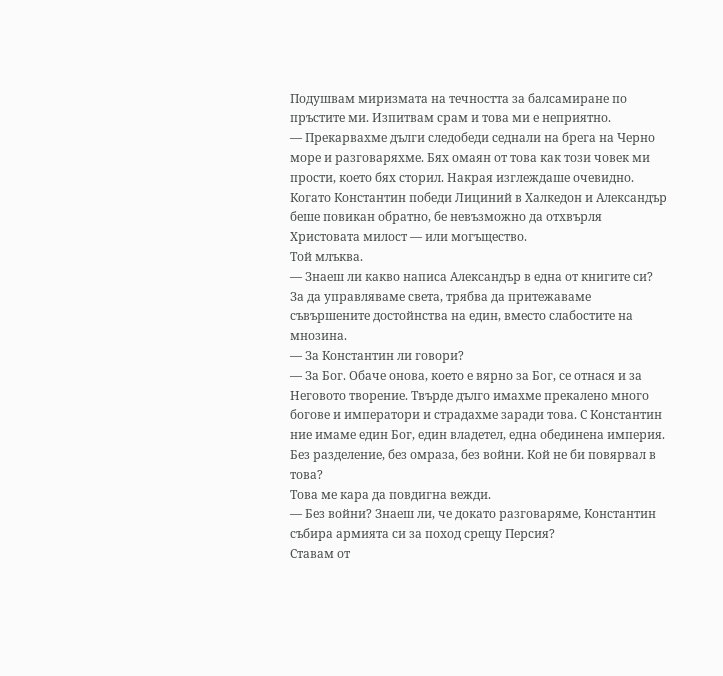Подушвам миризмата на течността за балсамиране по пръстите ми. Изпитвам срам и това ми е неприятно.
— Прекарвахме дълги следобеди седнали на брега на Черно море и разговаряхме. Бях омаян от това как този човек ми прости, което бях сторил. Накрая изглеждаше очевидно. Когато Константин победи Лициний в Халкедон и Александър беше повикан обратно, бе невъзможно да отхвърля Христовата милост — или могъщество.
Той млъква.
— Знаеш ли какво написа Александър в една от книгите си? За да управляваме света, трябва да притежаваме съвършените достойнства на един, вместо слабостите на мнозина.
— За Константин ли говори?
— За Бог. Обаче онова, което е вярно за Бог, се отнася и за Неговото творение. Твърде дълго имахме прекалено много богове и императори и страдахме заради това. С Константин ние имаме един Бог, един владетел, една обединена империя. Без разделение, без омраза, без войни. Кой не би повярвал в това?
Това ме кара да повдигна вежди.
— Без войни? Знаеш ли, че докато разговаряме, Константин събира армията си за поход срещу Персия?
Ставам от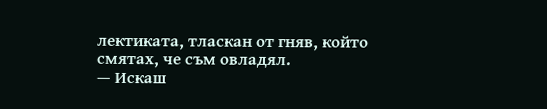лектиката, тласкан от гняв, който смятах, че съм овладял.
— Искаш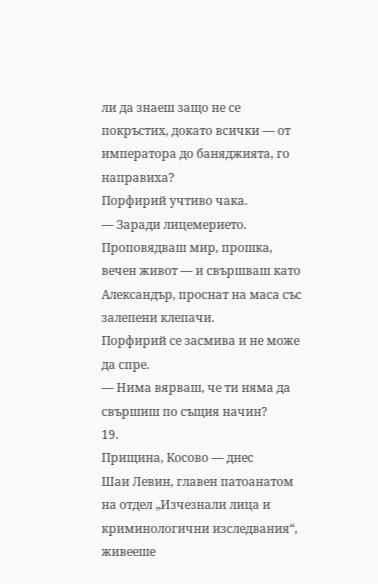ли да знаеш защо не се покръстих, докато всички — от императора до баняджията, го направиха?
Порфирий учтиво чака.
— Заради лицемерието. Проповядваш мир, прошка, вечен живот — и свършваш като Александър, проснат на маса със залепени клепачи.
Порфирий се засмива и не може да спре.
— Нима вярваш, че ти няма да свършиш по същия начин?
19.
Прищина, Косово — днес
Шаи Левин, главен патоанатом на отдел „Изчезнали лица и криминологични изследвания“, живееше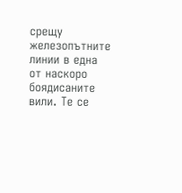срещу железопътните линии в една от наскоро боядисаните вили. Те се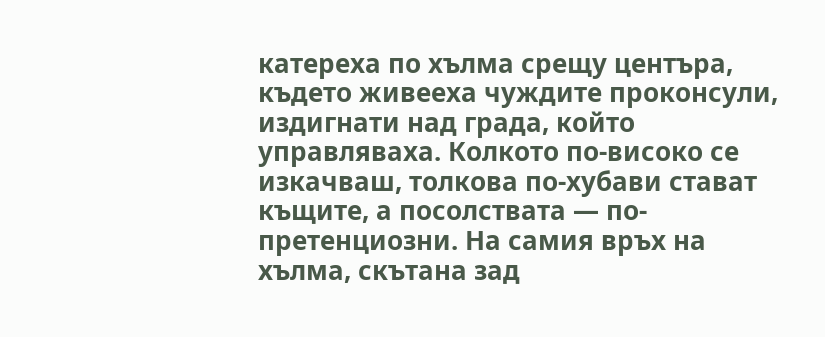катереха по хълма срещу центъра, където живееха чуждите проконсули, издигнати над града, който управляваха. Колкото по-високо се изкачваш, толкова по-хубави стават къщите, а посолствата — по-претенциозни. На самия връх на хълма, скътана зад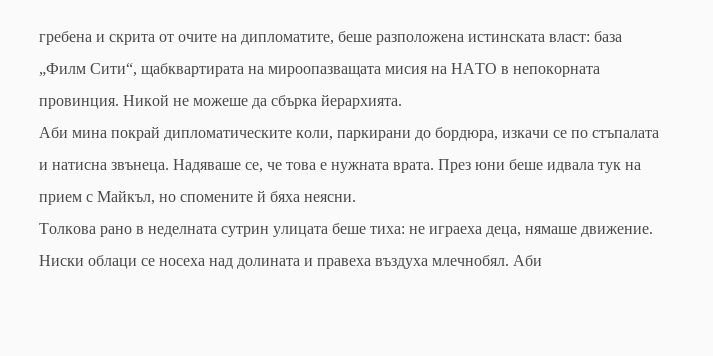гребена и скрита от очите на дипломатите, беше разположена истинската власт: база „Филм Сити“, щабквартирата на мироопазващата мисия на НАТО в непокорната провинция. Никой не можеше да сбърка йерархията.
Аби мина покрай дипломатическите коли, паркирани до бордюра, изкачи се по стъпалата и натисна звънеца. Надяваше се, че това е нужната врата. През юни беше идвала тук на прием с Майкъл, но спомените й бяха неясни.
Толкова рано в неделната сутрин улицата беше тиха: не играеха деца, нямаше движение. Ниски облаци се носеха над долината и правеха въздуха млечнобял. Аби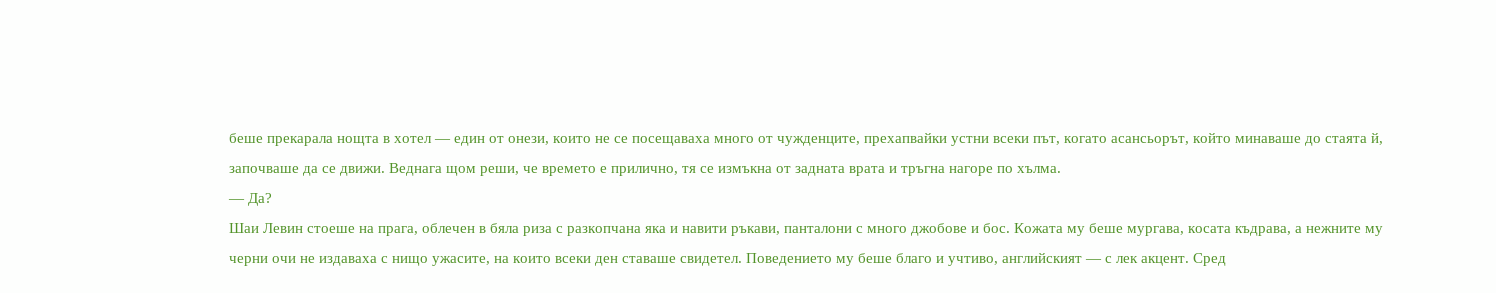беше прекарала нощта в хотел — един от онези, които не се посещаваха много от чужденците, прехапвайки устни всеки път, когато асансьорът, който минаваше до стаята й, започваше да се движи. Веднага щом реши, че времето е прилично, тя се измъкна от задната врата и тръгна нагоре по хълма.
— Да?
Шаи Левин стоеше на прага, облечен в бяла риза с разкопчана яка и навити ръкави, панталони с много джобове и бос. Кожата му беше мургава, косата къдрава, а нежните му черни очи не издаваха с нищо ужасите, на които всеки ден ставаше свидетел. Поведението му беше благо и учтиво, английският — с лек акцент. Сред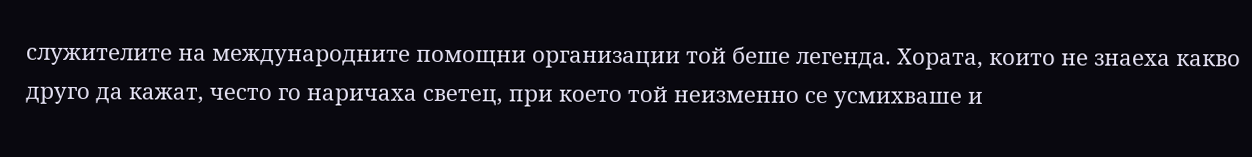служителите на международните помощни организации той беше легенда. Хората, които не знаеха какво друго да кажат, често го наричаха светец, при което той неизменно се усмихваше и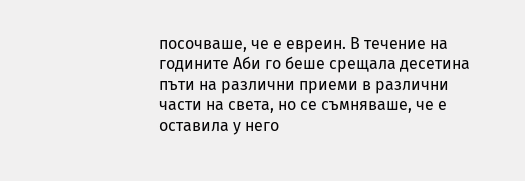посочваше, че е евреин. В течение на годините Аби го беше срещала десетина пъти на различни приеми в различни части на света, но се съмняваше, че е оставила у него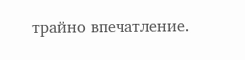трайно впечатление.